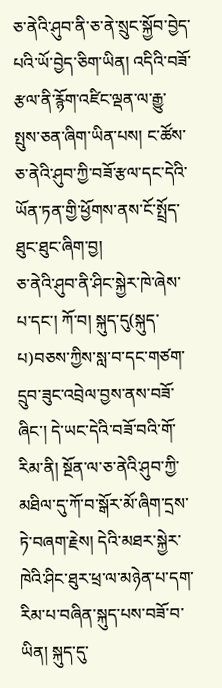ཅ་ནེའི་ཤུབ་ནི་ཅ་ནེ་སྲུང་སྐྱོབ་བྱེད་པའི་ཡོ་བྱེད་ཅིག་ཡིན། འདིའི་བཟོ་རྩལ་ནི་རྙོག་འཛིང་ལྡན་ལ་རྒྱུ་སྤུས་ཅན་ཞིག་ཡིན་པས། ང་ཚོས་ཅ་ནེའི་ཤུབ་ཀྱི་བཟོ་རྩལ་དང་དེའི་ཡོན་ཏན་གྱི་ཕྱོགས་ནས་ངོ་སྤྲོད་ཐུང་ཐུང་ཞིག་བྱ།
ཅ་ནེའི་ཤུབ་ནི་ཤིང་སྐྱེར་ཁེ་ཞེས་པ་དང་། ཀོ་བ། སྐུད་དུ(སྐུད་པ)བཅས་ཀྱིས་སླ་བ་དང་གཙག་དྲུབ་ཟུང་འབྲེལ་བྱས་ནས་བཟོ་ཞིང་། དེ་ཡང་དེའི་བཟོ་བའི་གོ་རིམ་ནི། སྔོན་ལ་ཅ་ནེའི་ཤུབ་ཀྱི་མཐིལ་དུ་ཀོ་བ་སྒོར་མོ་ཞིག་དྲས་ཏེ་བཞག་རྗེས། དེའི་མཐར་སྐྱེར་ཁེའི་ཤིང་ཐུར་ཕྲ་ལ་མཉེན་པ་དག་རིམ་པ་བཞིན་སྐུད་པས་བཟོ་བ་ཡིན། སྐུད་དུ་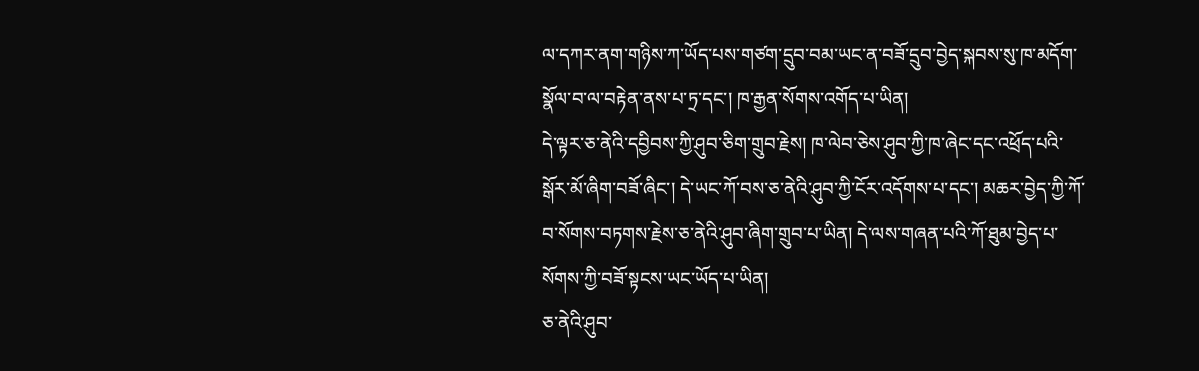ལ་དཀར་ནག་གཉིས་ཀ་ཡོད་པས་གཙག་དྲུབ་བམ་ཡང་ན་བཟོ་དྲུབ་བྱེད་སྐབས་སུ་ཁ་མདོག་སྣོལ་བ་ལ་བརྟེན་ནས་པ་ཏྲ་དང་། ཁ་རྒྱན་སོགས་འགོད་པ་ཡིན།
དེ་ལྟར་ཅ་ནེའི་དབྱིབས་ཀྱི་ཤུབ་ཅིག་གྲུབ་རྗེས། ཁ་ལེབ་ཅེས་ཤུབ་ཀྱི་ཁ་ཞེང་དང་འཕྲོད་པའི་སྒོར་མོ་ཞིག་བཟོ་ཞིང་། དེ་ཡང་ཀོ་བས་ཅ་ནེའི་ཤུབ་ཀྱི་ངོར་འདོགས་པ་དང་། མཆར་བྱེད་ཀྱི་ཀོ་བ་སོགས་བཏགས་རྗེས་ཅ་ནེའི་ཤུབ་ཞིག་གྲུབ་པ་ཡིན། དེ་ལས་གཞན་པའི་ཀོ་ཐུམ་བྱེད་པ་སོགས་ཀྱི་བཟོ་སྟངས་ཡང་ཡོད་པ་ཡིན།
ཅ་ནེའི་ཤུབ་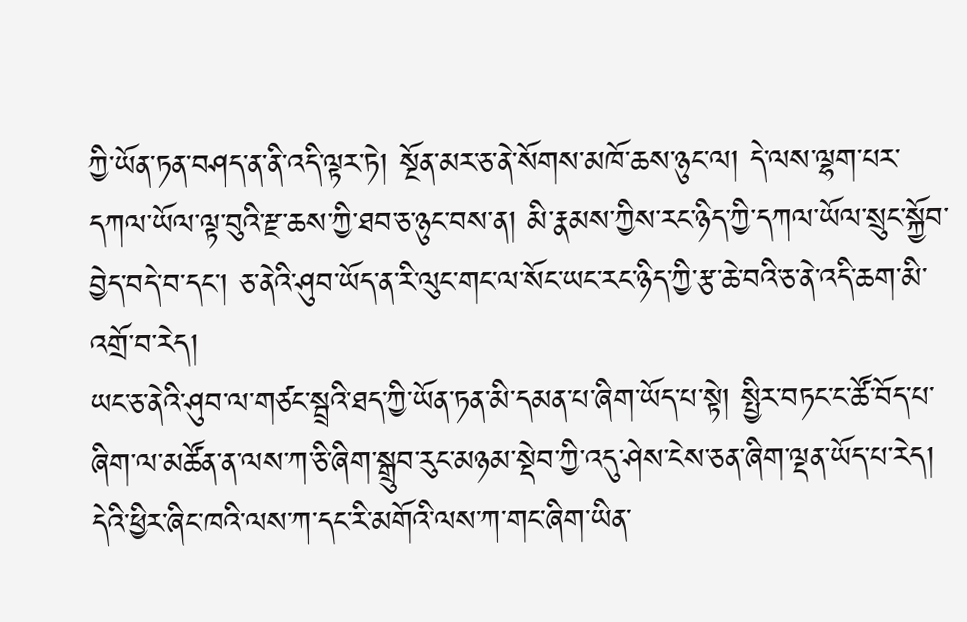ཀྱི་ཡོན་ཏན་བཤད་ན་ནི་འདི་ལྟར་ཏེ། སྔོན་མར་ཅ་ནེ་སོགས་མཁོ་ཆས་ཉུང་ལ། དེ་ལས་ལྷག་པར་དཀལ་ཡོལ་ལྟ་བུའི་རྫ་ཆས་ཀྱི་ཐབ་ཅ་ཉུང་བས་ན། མི་རྣམས་ཀྱིས་རང་ཉིད་ཀྱི་དཀལ་ཡོལ་སྲུང་སྐྱོབ་བྱེད་བདེ་བ་དང་། ཅ་ནེའི་ཤུབ་ཡོད་ན་རི་ལུང་གང་ལ་སོང་ཡང་རང་ཉིད་ཀྱི་རྩ་ཆེ་བའི་ཅ་ནེ་འདི་ཆག་མི་འགྲོ་བ་རེད།
ཡང་ཅ་ནེའི་ཤུབ་ལ་གཙང་སྦྲའི་ཐད་ཀྱི་ཡོན་ཏན་མི་དམན་པ་ཞིག་ཡོད་པ་སྟེ། སྤྱིར་བཏང་ང་ཚོ་བོད་པ་ཞིག་ལ་མཚོན་ན་ལས་ཀ་ཅི་ཞིག་སྒྲུབ་རུང་མཉམ་སྡེབ་ཀྱི་འདུ་ཤེས་ངེས་ཅན་ཞིག་ལྡན་ཡོད་པ་རེད། དེའི་ཕྱིར་ཞིང་ཁའི་ལས་ཀ་དང་རི་མགོའི་ལས་ཀ་གང་ཞིག་ཡིན་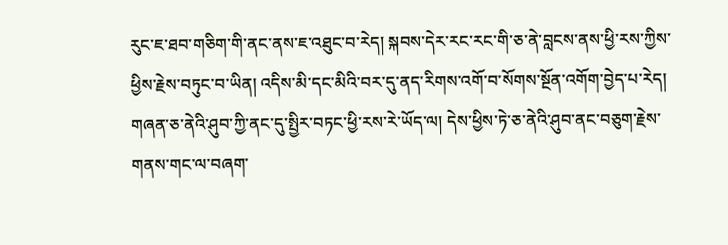རུང་ཇ་ཐབ་གཅིག་གི་ནང་ནས་ཇ་འཐུང་བ་རེད། སྐབས་དེར་རང་རང་གི་ཅ་ནེ་བླངས་ནས་ཕྱི་རས་ཀྱིས་ཕྱིས་རྗེས་བཏུང་བ་ཡིན། འདིས་མི་དང་མིའི་བར་དུ་ནད་རིགས་འགོ་བ་སོགས་སྔོན་འགོག་བྱེད་པ་རེད། གཞན་ཅ་ནེའི་ཤུབ་ཀྱི་ནང་དུ་སྤྱིར་བཏང་ཕྱི་རས་རེ་ཡོད་ལ། དེས་ཕྱིས་ཏེ་ཅ་ནེའི་ཤུབ་ནང་བཅུག་རྗེས་གནས་གང་ལ་བཞག་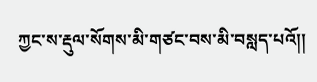ཀྱང་ས་རྡུལ་སོགས་མི་གཙང་བས་མི་བསླད་པའོ།།